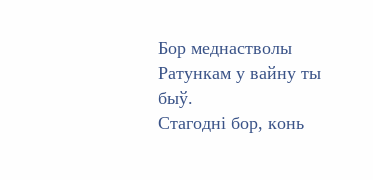Бор меднастволы
Ратункам у вайну ты быў.
Стагодні бор, конь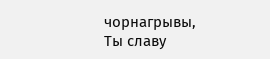чорнагрывы,
Ты славу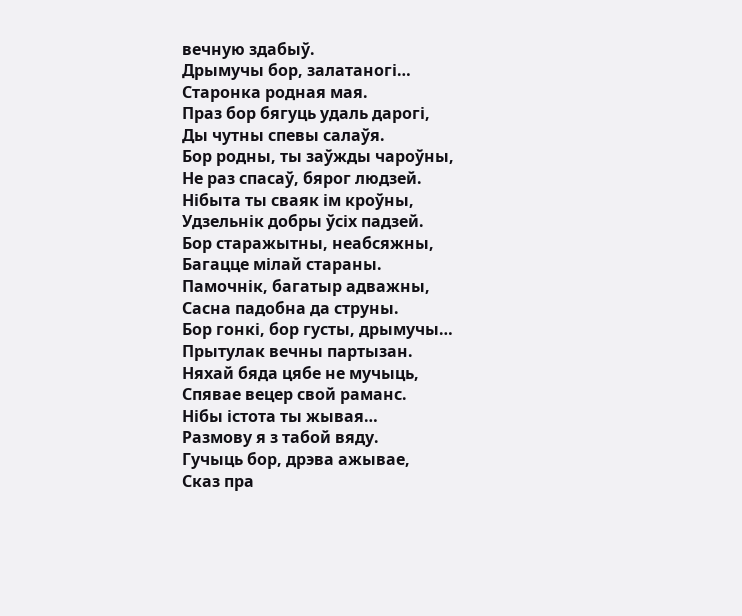вечную здабыў.
Дрымучы бор, залатаногі…
Старонка родная мая.
Праз бор бягуць удаль дарогі,
Ды чутны спевы салаўя.
Бор родны, ты заўжды чароўны,
Не раз спасаў, бярог людзей.
Нібыта ты сваяк ім кроўны,
Удзельнік добры ўсіх падзей.
Бор старажытны, неабсяжны,
Багацце мілай стараны.
Памочнік, багатыр адважны,
Сасна падобна да струны.
Бор гонкі, бор густы, дрымучы…
Прытулак вечны партызан.
Няхай бяда цябе не мучыць,
Спявае вецер свой раманс.
Нібы істота ты жывая…
Размову я з табой вяду.
Гучыць бор, дрэва ажывае,
Сказ пра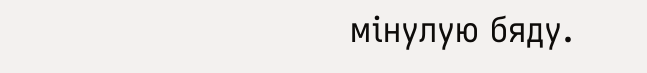мінулую бяду.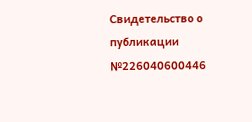Свидетельство о публикации №226040600446